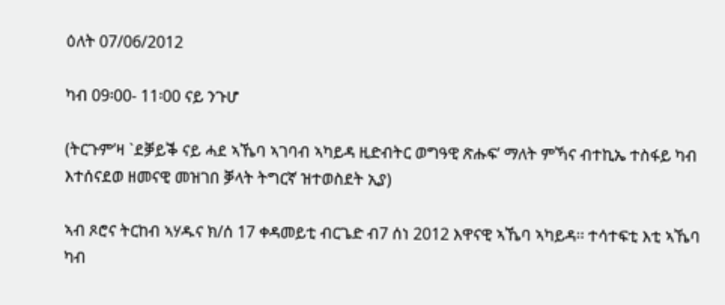ዕለት 07/06/2012

ካብ 09፡00- 11፡00 ናይ ንጉሆ

(ትርጉም’ዛ `ደቓይቕ ናይ ሓደ ኣኼባ ኣገባብ ኣካይዳ ዚድብትር ወግዓዊ ጽሑፍ’ ማለት ምኻና ብተኪኤ ተስፋይ ካብ እተሰናደወ ዘመናዊ መዝገበ ቓላት ትግርኛ ዝተወስደት ኢያ)

ኣብ ጾሮና ትርከብ ኣሃዱና ክ/ሰ 17 ቀዳመይቲ ብርጌድ ብ7 ሰነ 2012 እዋናዊ ኣኼባ ኣካይዳ፡፡ ተሳተፍቲ እቲ ኣኼባ ካብ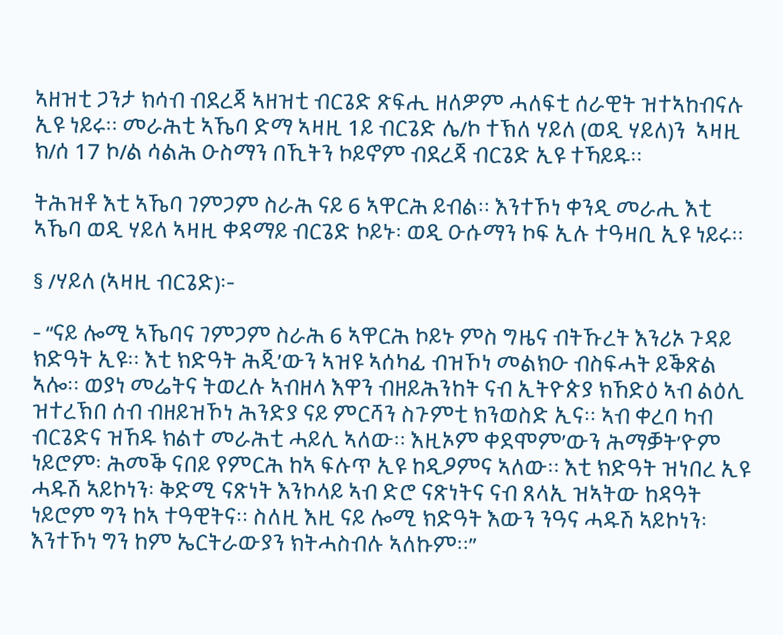ኣዘዝቲ ጋንታ ክሳብ ብደረጃ ኣዘዝቲ ብርጌድ ጽፍሒ ዘለዎም ሓለፍቲ ሰራዊት ዝተኣከብናሉ ኢዩ ነይሩ፡፡ መራሕቲ ኣኼባ ድማ ኣዛዚ 1ይ ብርጌድ ሌ/ኮ ተኽለ ሃይለ (ወዲ ሃይለ)ን  ኣዛዚ ክ/ሰ 17 ኮ/ል ሳልሕ ዑስማን በኺትን ኮይኖም ብደረጃ ብርጌድ ኢዩ ተኻይዱ፡፡

ትሕዝቶ እቲ ኣኼባ ገምጋም ስራሕ ናይ 6 ኣዋርሕ ይብል፡፡ እንተኾነ ቀንዲ መራሒ እቲ ኣኼባ ወዲ ሃይለ ኣዛዚ ቀዳማይ ብርጌድ ኮይኑ፡ ወዲ ዑሱማን ኮፍ ኢሉ ተዓዛቢ ኢዩ ነይሩ፡፡

§ /ሃይለ (ኣዛዚ ብርጌድ)፡-

- “ናይ ሎሚ ኣኼባና ገምጋም ስራሕ 6 ኣዋርሕ ኮይኑ ምስ ግዜና ብትኹረት እንሪኦ ጉዳይ ክድዓት ኢዩ፡፡ እቲ ክድዓት ሕጂ’ውን ኣዝዩ ኣሰካፊ ብዝኾነ መልክዑ ብስፍሓት ይቕጽል ኣሎ፡፡ ወያነ መሬትና ትወረሉ ኣብዘላ እዋን ብዘይሕንከት ናብ ኢትዮጵያ ክኸድዕ ኣብ ልዕሊ ዝተረኽበ ሰብ ብዘይዝኾነ ሕንድያ ናይ ምርሻን ስጉምቲ ክንወስድ ኢና፡፡ ኣብ ቀረባ ካብ ብርጌድና ዝኸዱ ክልተ መራሕቲ ሓይሊ ኣለው፡፡ እዚኦም ቀደሞም’ውን ሕማቓት’ዮም ነይሮም፡ ሕመቕ ናበይ የምርሕ ከኣ ፍሉጥ ኢዩ ከዲዖምና ኣለው፡፡ እቲ ክድዓት ዝነበረ ኢዩ ሓዱሽ ኣይኮነን፡ ቅድሚ ናጽነት እንኮላይ ኣብ ድሮ ናጽነትና ናብ ጸላኢ ዝኣትው ከዳዓት ነይሮም ግን ከኣ ተዓዊትና፡፡ ስለዚ እዚ ናይ ሎሚ ክድዓት እውን ንዓና ሓዱሽ ኣይኮነን፡ እንተኾነ ግን ከም ኤርትራውያን ክትሓስብሉ ኣለኩም፡፡”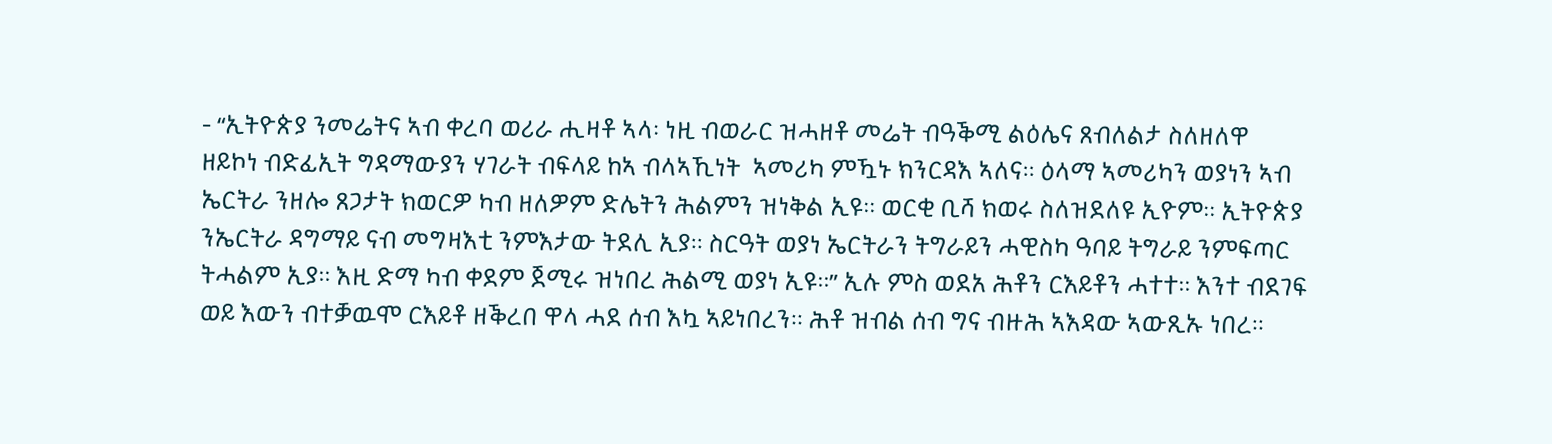- “ኢትዮጵያ ንመሬትና ኣብ ቀረባ ወሪራ ሒዛቶ ኣላ፡ ነዚ ብወራር ዝሓዘቶ መሬት ብዓቕሚ ልዕሌና ጸብለልታ ስለዘለዋ ዘይኮነ ብድፊኢት ግዳማውያን ሃገራት ብፍላይ ከኣ ብላኣኺነት  ኣመሪካ ምዃኑ ክንርዳእ ኣለና፡፡ ዕላማ ኣመሪካን ወያነን ኣብ ኤርትራ ንዘሎ ጸጋታት ክወርዎ ካብ ዘለዎም ድሌትን ሕልምን ዝነቅል ኢዩ፡፡ ወርቂ ቢሻ ክወሩ ስለዝደለዩ ኢዮም፡፡ ኢትዮጵያ ንኤርትራ ዳግማይ ናብ መግዛእቲ ንምእታው ትደሊ ኢያ፡፡ ስርዓት ወያነ ኤርትራን ትግራይን ሓዊስካ ዓባይ ትግራይ ንምፍጣር ትሓልም ኢያ፡፡ እዚ ድማ ካብ ቀደም ጀሚሩ ዝነበረ ሕልሚ ወያነ ኢዩ፡፡” ኢሉ ምስ ወደአ ሕቶን ርእይቶን ሓተተ፡፡ እንተ ብደገፍ ወይ እውን ብተቓዉሞ ርእይቶ ዘቕረበ ዋላ ሓደ ሰብ እኳ ኣይነበረን፡፡ ሕቶ ዝብል ሰብ ግና ብዙሕ ኣእዳው ኣውጺኡ ነበረ፡፡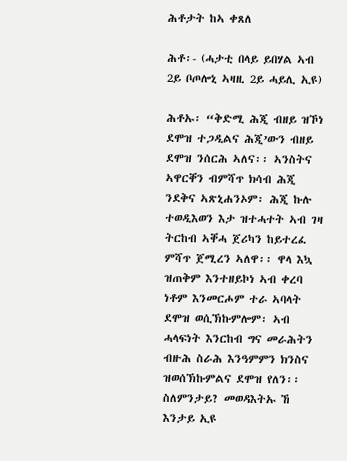ሕቶታት ከኣ ቀጸለ

ሕቶ፡- (ሓታቲ በላይ ይበሃል ኣብ 2ይ ቦጦሎኒ ኣዛዚ 2ይ ሓይሊ ኢዩ)

ሕቶኡ፡ “ቅድሚ ሕጂ ብዘይ ዝኾነ ደሞዝ ተጋዲልና ሕጂ’ውን ብዘይ ደሞዝ ንሰርሕ ኣለና፡፡ ኣንስትና ኣዋርቐን ብምሻጥ ክሳብ ሕጂ ንደቅና ኣጽኒሐንኦም፡ ሕጂ ኩሉ ተወዲእወን እታ ዝተሓተት ኣብ ገዛ ትርከብ ኣቐሓ ጀሪካን ከይተረፈ ምሻጥ ጀሚረን ኣለዋ፡፡ ዋላ እኳ ዝጠቅም እንተዘይኮነ ኣብ ቀረባ ነቶም እንመርሖም ተራ ኣባላት ደሞዝ ወሲኽኩምሎም፡ ኣብ ሓላፍነት እንርከብ ግና መራሕትን ብዙሕ ስራሕ እንዓምምን ክንስና ዝወሰኽኩምልና ደሞዝ የለን፡፡  ስለምንታይ? መወዳእትኡ ኸ እንታይ ኢዩ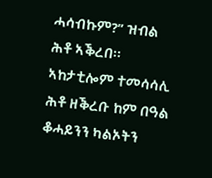ሓሳብኩም?” ዝብል ሕቶ ኣቕረበ፡፡ ኣከታቲሎም ተመሳሳሊ ሕቶ ዘቕረቡ ከም በዓል ቆሓይንን ካልኦትን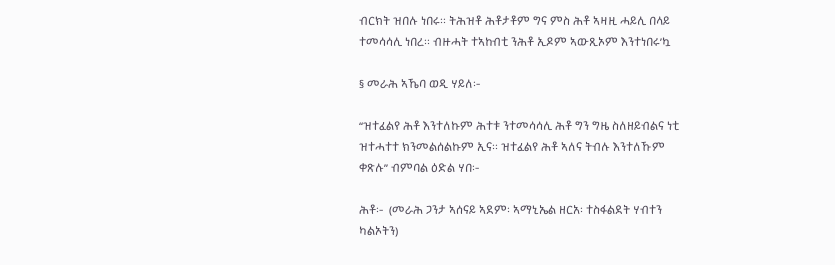ብርክት ዝበሉ ነበሩ፡፡ ትሕዝቶ ሕቶታቶም ግና ምስ ሕቶ ኣዛዚ ሓይሊ በላይ ተመሳሳሊ ነበረ፡፡ ብዙሓት ተኣከብቲ ንሕቶ ኢዶም ኣውጺኦም እንተነበሩ’ኳ

§ መራሕ ኣኼባ ወዲ ሃይለ፡-

“ዝተፈልየ ሕቶ እንተለኩም ሕተቱ ንተመሳሳሊ ሕቶ ግን ግዜ ስለዘይብልና ነቲ ዝተሓተተ ክንመልሰልኩም ኢና፡፡ ዝተፈልየ ሕቶ ኣለና ትብሉ እንተለኹም ቀጽሉ” ብምባል ዕድል ሃበ፡-

ሕቶ፡-  (መራሕ ጋንታ ኣሰናይ ኣደም፡ ኣማኒኤል ዘርአ፡ ተስፋልደት ሃብተን ካልኦትን)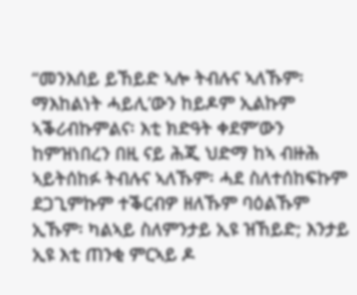“መንእሰይ ይኸይድ ኣሎ ትብሉና ኣለኹም፡ ማእከልነት ሓይሊ’ውን ከይዶም ኢልኩም ኣቕሪብኩምልና፡ እቲ ክድዓት ቀደም’ውን ከምዝነበረን በዚ ናይ ሕጂ ህድማ ከኣ ብዙሕ ኣይትሰከፉ ትብሉና ኣለኹም፡ ሓደ ስለተሰከፍኩም ደጋጊምኩም ተቕርብዎ ዘለኹም ባዕልኹም ኢኹም፡ ካልኣይ ስለምንታይ ኢዩ ዝኸይድ; እንታይ ኢዩ እቲ ጠንቂ ምርኣይ ዶ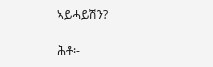ኣይሓይሽን?

ሕቶ፡-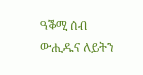ዓቕሚ ሰብ ውሒዱና ለይትን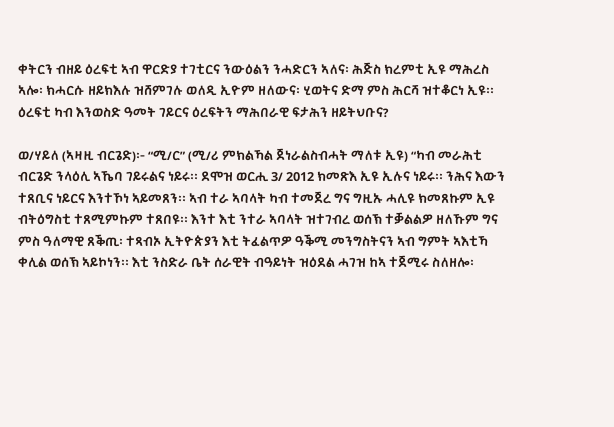ቀትርን ብዘይ ዕረፍቲ ኣብ ዋርድያ ተገቲርና ንውዕልን ንሓድርን ኣለና፡ ሕጅስ ክረምቲ ኢዩ ማሕረስ ኣሎ፡ ክሓርሱ ዘይክእሉ ዝሸምገሉ ወለዲ ኢዮም ዘለውና፡ ሂወትና ድማ ምስ ሕርሻ ዝተቆርነ ኢዩ፡፡  ዕረፍቲ ካብ እንወስድ ዓመት ገይርና ዕረፍትን ማሕበራዊ ፍታሕን ዘይትህቡና?

ወ/ሃይለ (ኣዛዚ ብርጌድ)፡- “ሚ/ር” (ሚ/ሪ ምክልኻል ጀነራልስብሓት ማለቱ ኢዩ) “ካብ መራሕቲ ብርጌድ ንላዕሊ ኣኼባ ገይሩልና ነይሩ፡፡ ደሞዝ ወርሒ 3/ 2012 ክመጽእ ኢዩ ኢሉና ነይሩ፡፡ ንሕና እውን ተጸቢና ነይርና እንተኾነ ኣይመጸን፡፡ ኣብ ተራ ኣባላት ካብ ተመጀረ ግና ግዚኡ ሓሊዩ ክመጸኩም ኢዩ ብትዕግስቲ ተጸሚምኩም ተጸበዩ፡፡ እንተ እቲ ንተራ ኣባላት ዝተገብረ ወሰኽ ተቓልልዎ ዘለኹም ግና ምስ ዓለማዊ ጸቕጢ፡ ተጻብኦ ኢትዮጵያን እቲ ትፈልጥዎ ዓቕሚ መንግስትናን ኣብ ግምት ኣእቲኻ ቀሊል ወሰኽ ኣይኮነን፡፡ እቲ ንስድራ ቤት ሰራዊት ብዓይነት ዝዕደል ሓገዝ ከኣ ተጀሚሩ ስለዘሎ፡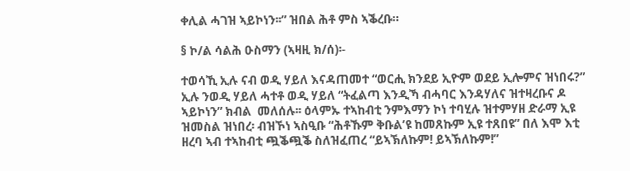ቀሊል ሓገዝ ኣይኮነን፡፡” ዝበል ሕቶ ምስ ኣቕረቡ።

§ ኮ/ል ሳልሕ ዑስማን (ኣዛዚ ክ/ሰ)፡-

ተወሳኺ ኢሉ ናብ ወዲ ሃይለ እናዳጠመተ “ወርሒ ክንደይ ኢዮም ወደይ ኢሎምና ዝነበሩ?” ኢሉ ንወዲ ሃይለ ሓተቶ ወዲ ሃይለ “ትፈልጣ እንዲኻ ብሓባር እንዳሃለና ዝተዛረቡና ዶ ኣይኮነን” ክብል  መለሰሉ፡፡ ዕላምኡ ተኣከብቲ ንምእማን ኮነ ተባሂሉ ዝተምሃዘ ድራማ ኢዩ ዝመስል ዝነበረ፡ ብዝኾነ ኣስዒቡ “ሕቶኹም ቅቡል’ዩ ከመጸኩም ኢዩ ተጸበዩ” በለ እሞ እቲ ዘረባ ኣብ ተኣከብቲ ጯቕጯቕ ስለዝፈጠረ “ይኣኽለኩም! ይኣኽለኩም!”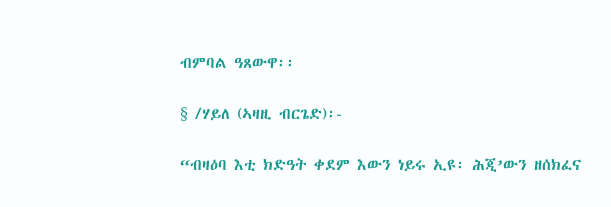ብምባል ዓጸውዋ፡፡

§ /ሃይለ (ኣዛዚ ብርጌድ)፡-

“ብዛዕባ እቲ ክድዓት ቀደም እውን ነይሩ ኢዩ፡ ሕጂ’ውን ዘሰክፈና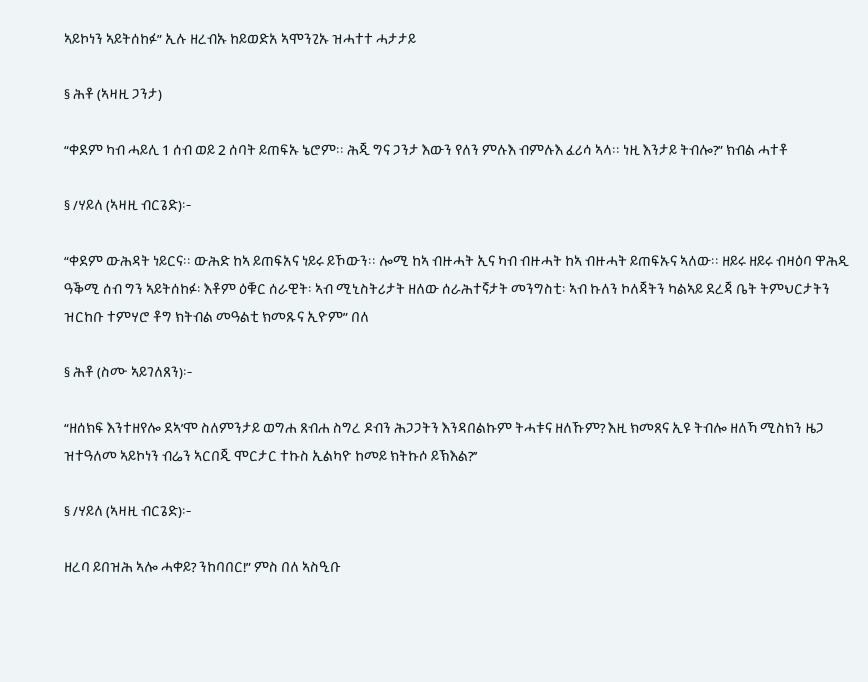ኣይኮነን ኣይትሰከፉ” ኢሉ ዘረብኡ ከይወድአ ኣሞንጊኡ ዝሓተተ ሓታታይ

§ ሕቶ (ኣዛዚ ጋንታ)

“ቀደም ካብ ሓይሊ 1 ሰብ ወይ 2 ሰባት ይጠፍኡ ኔሮም፡፡ ሕጂ ግና ጋንታ እውን የለን ምሉእ ብምሉእ ፈሪሳ ኣላ፡፡ ነዚ እንታይ ትብሎ?” ክብል ሓተቶ

§ /ሃይለ (ኣዛዚ ብርጌድ)፡-

“ቀደም ውሕዳት ነይርና፡፡ ውሕድ ከኣ ይጠፍአና ነይሩ ይኾውን፡፡ ሎሚ ከኣ ብዙሓት ኢና ካብ ብዙሓት ከኣ ብዙሓት ይጠፍኡና ኣለው፡፡ ዘይሩ ዘይሩ ብዛዕባ ዋሕዲ ዓቕሚ ሰብ ግን ኣይትሰከፉ፡ እቶም ዕቑር ሰራዊት፡ ኣብ ሚኒስትሪታት ዘለው ሰራሕተኛታት መንግስቲ፡ ኣብ ኩለን ኮለጃትን ካልኣይ ደረጃ ቤት ትምህርታትን ዝርከቡ ተምሃሮ ቶግ ክትብል መዓልቲ ክመጹና ኢዮም” በለ

§ ሕቶ (ስሙ ኣይገለጸን)፡-

“ዘሰክፍ እንተዘየሎ ደኣ’ሞ ስለምንታይ ወግሐ ጸብሐ ስግረ ዶብን ሕጋጋትን እንዳበልኩም ትሓቱና ዘለኹም? እዚ ክመጸና ኢዩ ትብሎ ዘለኻ ሚስክን ዜጋ ዝተዓለመ ኣይኮነን ብሬን ኣርበጂ ሞርታር ተኩስ ኢልካዮ ከመይ ክትኩሶ ይኽእል?’’

§ /ሃይለ (ኣዛዚ ብርጌድ)፡-

ዘረባ ይበዝሕ ኣሎ ሓቀይ? ንከባበር!” ምስ በለ ኣስዒቡ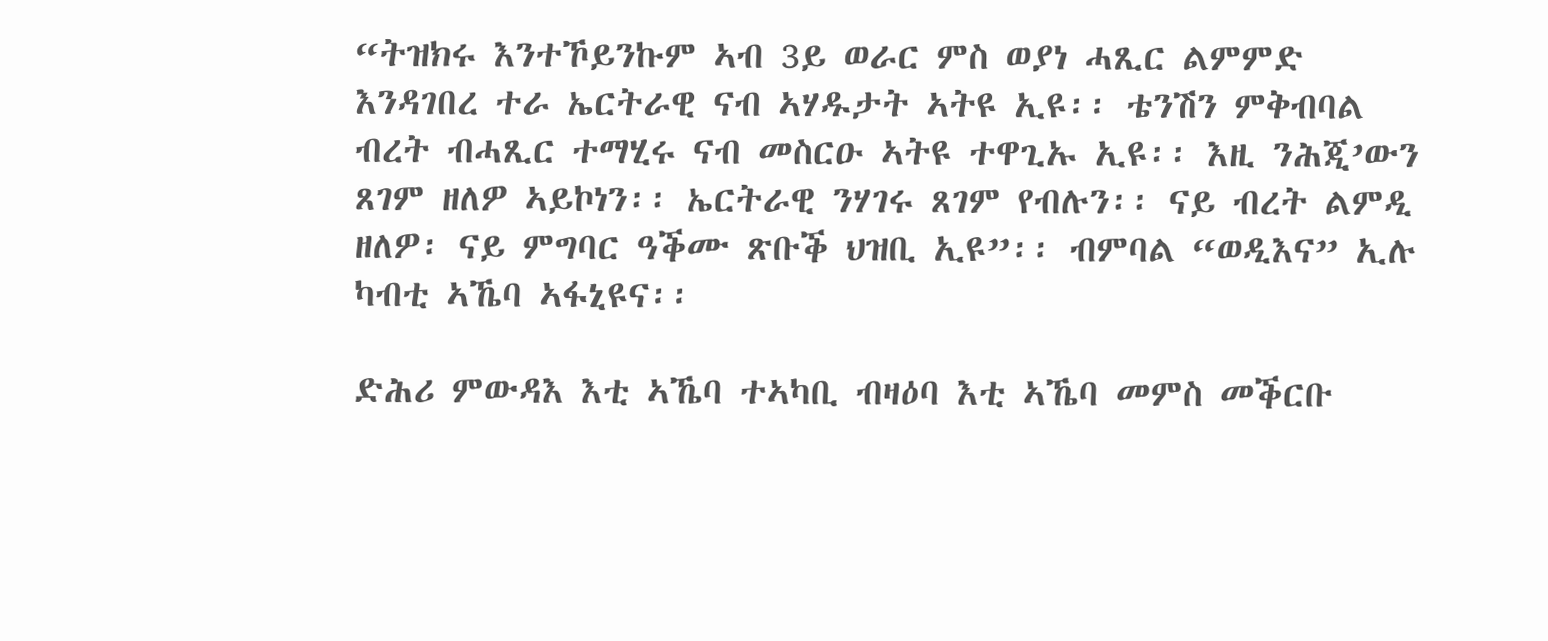“ትዝክሩ እንተኾይንኩም ኣብ 3ይ ወራር ምስ ወያነ ሓጺር ልምምድ እንዳገበረ ተራ ኤርትራዊ ናብ ኣሃዱታት ኣትዩ ኢዩ፡፡ ቴንሽን ምቅብባል ብረት ብሓጺር ተማሂሩ ናብ መስርዑ ኣትዩ ተዋጊኡ ኢዩ፡፡ እዚ ንሕጂ’ውን ጸገም ዘለዎ ኣይኮነን፡፡ ኤርትራዊ ንሃገሩ ጸገም የብሉን፡፡ ናይ ብረት ልምዲ ዘለዎ፡ ናይ ምግባር ዓቕሙ ጽቡቕ ህዝቢ ኢዩ”፡፡ ብምባል “ወዲእና” ኢሉ ካብቲ ኣኼባ ኣፋኒዩና፡፡

ድሕሪ ምውዳእ እቲ ኣኼባ ተኣካቢ ብዛዕባ እቲ ኣኼባ መምስ መቕርቡ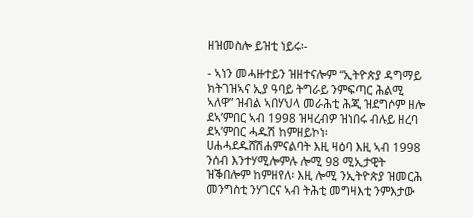ዘዝመስሎ ይዝቲ ነይሩ፡-

- ኣነን መሓዙተይን ዝዘተናሎም “ኢትዮጵያ ዳግማይ ክትገዝኣና ኢያ ዓባይ ትግራይ ንምፍጣር ሕልሚ ኣለዋ” ዝብል ኣበሃህላ መራሕቲ ሕጂ ዝደግሶም ዘሎ ደኣ’ምበር ኣብ 1998 ዝዛረብዎ ዝነበሩ ብሉይ ዘረባ ደኣ’ምበር ሓዱሽ ከምዘይኮነ፡ ሀሐሓደዱሸሽሐምናልባት እዚ ዛዕባ እዚ ኣብ 1998 ንሰብ እንተሃሚሎምሉ ሎሚ 98 ሚኢታዊት ዝቕበሎም ከምዘየለ፡ እዚ ሎሚ ንኢትዮጵያ ዝመርሕ መንግስቲ ንሃገርና ኣብ ትሕቲ መግዛእቲ ንምእታው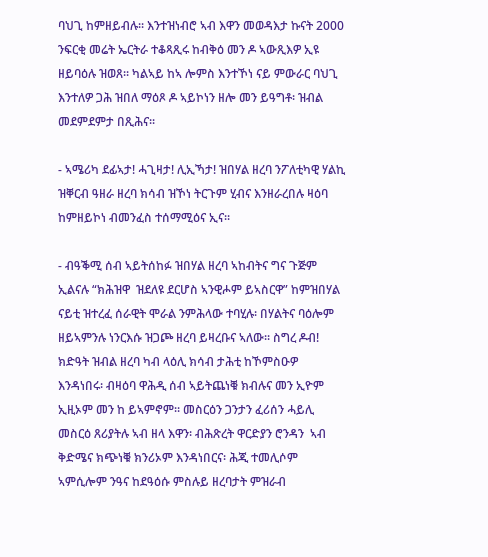ባህጊ ከምዘይብሉ፡፡ እንተዝነብሮ ኣብ እዋን መወዳእታ ኩናት 2000 ንፍርቂ መሬት ኤርትራ ተቆጻጺሩ ከብቅዕ መን ዶ ኣውጺእዎ ኢዩ ዘይባዕሉ ዝወጸ፡፡ ካልኣይ ከኣ ሎምስ እንተኾነ ናይ ምውራር ባህጊ እንተለዎ ጋሕ ዝበለ ማዕጾ ዶ ኣይኮነን ዘሎ መን ይዓግቶ፡ ዝብል መደምደምታ በጺሕና፡፡

- ኣሜሪካ ደፊኣታ! ሓጊዛታ! ሊኢኻታ! ዝበሃል ዘረባ ንፖለቲካዊ ሃልኪ ዝቐርብ ዓዘራ ዘረባ ክሳብ ዝኾነ ትርጉም ሂብና እንዘራረበሉ ዛዕባ ከምዘይኮነ ብመንፈስ ተሰማሚዕና ኢና፡፡

- ብዓቕሚ ሰብ ኣይትሰከፉ ዝበሃል ዘረባ ኣከብትና ግና ጉጅም ኢልናሉ “ክሕዝዋ  ዝደለዩ ደርሆስ ኣንዊሖም ይኣስርዋ” ከምዝበሃል ናይቲ ዝተረፈ ሰራዊት ሞራል ንምሕላው ተባሂሉ፡ በሃልትና ባዕሎም ዘይኣምንሉ ነንርእሱ ዝጋጮ ዘረባ ይዛረቡና ኣለው፡፡ ስግረ ዶብ! ክድዓት ዝብል ዘረባ ካብ ላዕሊ ክሳብ ታሕቲ ከኾምስዑዎ እንዳነበሩ፡ ብዛዕባ ዋሕዲ ሰብ ኣይትጨነቑ ክብሉና መን ኢዮም ኢዚኦም መን ከ ይኣምኖም፡፡ መስርዕን ጋንታን ፈሪሰን ሓይሊ መስርዕ ጸሪያትሉ ኣብ ዘላ እዋን፡ ብሕጽረት ዋርድያን ሮንዳን  ኣብ ቅድሜና ክጭነቑ ክንሪኦም እንዳነበርና፡ ሕጂ ተመሊሶም ኣምሲሎም ንዓና ከደዓዕሱ ምስሉይ ዘረባታት ምዝራብ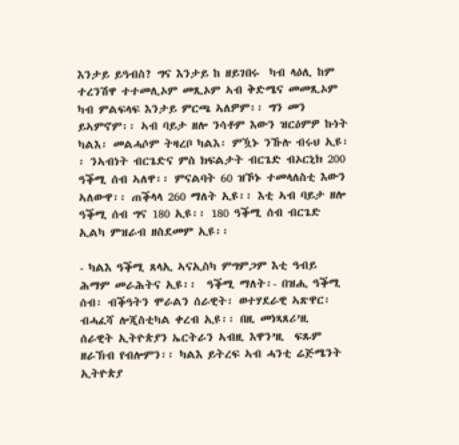እንታይ ይዓብስ? ግና እንታይ ከ ዘይገበሩ  ካብ ላዕሊ ከም ተረንሽዋ ተተመሊኦም መጺኦም ኣብ ቅድሜና መመጺኦም ካብ ምልፍላፍ እንታይ ምርጫ ኣለዎም፡፡ ግን መን ይኣምኖም፡፡ ኣብ ባይታ ዘሎ ንሳቶም እውን ዝርዕምዎ ኩነት ካልእ፡ መልሓሶም ትዛረቦ ካልእ፡ ምዃኑ ንኹሉ ብሩህ ኢዩ፡፡ ንኣብነት ብርጌድና ምስ ክፍልታት ብርጌድ ብኦርኒክ 200 ዓቕሚ ሰብ ኣለዋ፡፡ ምናልባት 60 ዝኾኑ ተመላለስቲ እውን ኣለውዋ፡፡ ጠቕላላ 260 ማለት ኢዩ፡፡ እቲ ኣብ ባይታ ዘሎ ዓቕሚ ሰብ ግና 180 ኢዩ፡፡ 180 ዓቕሚ ሰብ ብርጌድ ኢልካ ምዝራብ ዘስደመም ኢዩ፡፡

- ካልእ ዓቕሚ ጸላኢ ኣናኢስካ ምግምጋም እቲ ዓብይ ሕማም መራሕትና ኢዩ፡፡  ዓቕሚ ማለት፡- በዝሒ ዓቕሚ ሰብ፡ ብቕዓትን ሞራልን ሰራዊት፡ ወተሃደራዊ ኣጽዋር፡ ብሓፈሻ ሎጂስቲካል ቀረብ ኢዩ፡፡ በዚ መነጻጸሪ’ዚ  ሰራዊት ኢትዮጵያን ኤርትራን ኣብዚ እዋን’ዚ  ፍጹም ዘራኽብ የብሎምን፡፡ ካልእ ይትረፍ ኣብ ሓንቲ ሬጅሜንት ኢትዮጵያ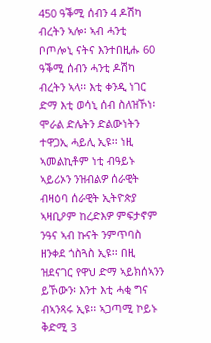450 ዓቕሚ ሰብን 4 ዶሽካ ብረትን ኣሎ፡ ኣብ ሓንቲ ቦጦሎኒ ናትና እንተበዚሑ 60 ዓቕሚ ሰብን ሓንቲ ዶሽካ ብረትን ኣላ፡፡ እቲ ቀንዲ ነገር ድማ እቲ ወሳኒ ሰብ ስለዝኾነ፡ ሞራል ድሌትን ድልውነትን ተዋጋኢ ሓይሊ ኢዩ፡፡ ነዚ ኣመልኪቶም ነቲ ብዓይኑ ኣይሪኦን ንዝብልዎ ሰራዊት ብዛዕባ ሰራዊት ኢትዮጵያ ኣዛቢዖም ከረድእዎ ምፍታኖም ንዓና ኣብ ኩናት ንምጥባስ ዘንቀደ ጎስጓስ ኢዩ፡፡ በዚ ዝደናገር የዋህ ድማ ኣይክሰኣንን ይኾውን፡ እንተ እቲ ሓቂ ግና ብኣንጻሩ ኢዩ፡፡ ኣጋጣሚ ኮይኑ ቅድሚ 3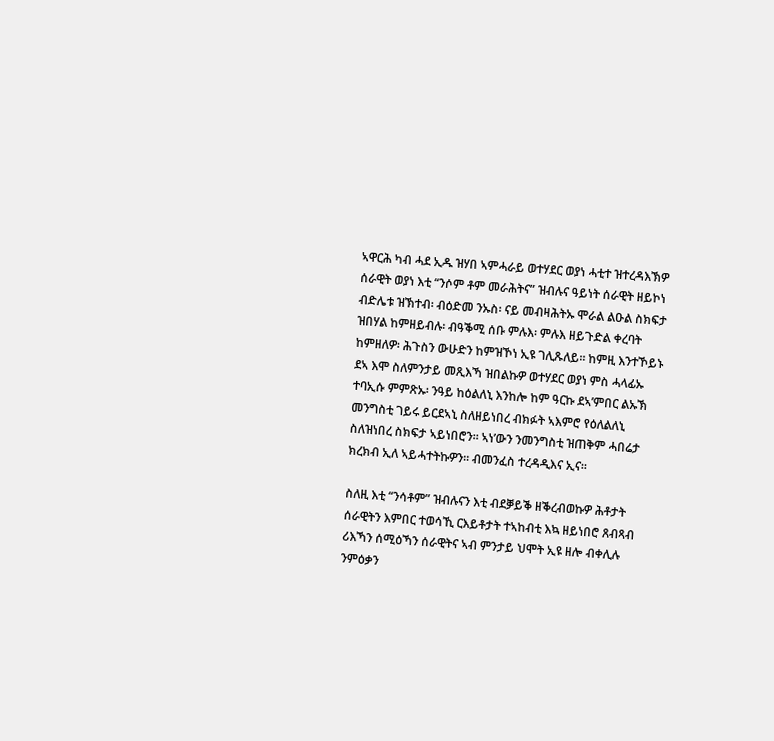ኣዋርሕ ካብ ሓደ ኢዱ ዝሃበ ኣምሓራይ ወተሃደር ወያነ ሓቲተ ዝተረዳእኽዎ ሰራዊት ወያነ እቲ “ንሶም ቶም መራሕትና” ዝብሉና ዓይነት ሰራዊት ዘይኮነ ብድሌቱ ዝኽተብ፡ ብዕድመ ንኡስ፡ ናይ መብዛሕትኡ ሞራል ልዑል ስክፍታ ዝበሃል ከምዘይብሉ፡ ብዓቕሚ ሰቡ ምሉእ፡ ምሉእ ዘይጉድል ቀረባት ከምዘለዎ፡ ሕጉስን ውሁድን ከምዝኾነ ኢዩ ገሊጹለይ፡፡ ከምዚ እንተኾይኑ ደኣ እሞ ስለምንታይ መጺእኻ ዝበልኩዎ ወተሃደር ወያነ ምስ ሓላፊኡ ተባኢሱ ምምጽኡ፡ ንዓይ ከዕልለኒ እንከሎ ከም ዓርኩ ደኣ’ምበር ልኡኽ መንግስቲ ገይሩ ይርደኣኒ ስለዘይነበረ ብክፉት ኣእምሮ የዕለልለኒ ስለዝነበረ ስክፍታ ኣይነበሮን፡፡ ኣነ’ውን ንመንግስቲ ዝጠቅም ሓበሬታ ክረክብ ኢለ ኣይሓተትኩዎን፡፡ ብመንፈስ ተረዳዲእና ኢና፡፡

ስለዚ እቲ “ንሳቶም” ዝብሉናን እቲ ብደቓይቕ ዘቕረብወኩዎ ሕቶታት ሰራዊትን እምበር ተወሳኺ ርእይቶታት ተኣከብቲ እኳ ዘይነበሮ ጸብጻብ ሪእኻን ሰሚዕኻን ሰራዊትና ኣብ ምንታይ ህሞት ኢዩ ዘሎ ብቀሊሉ ንምዕቃን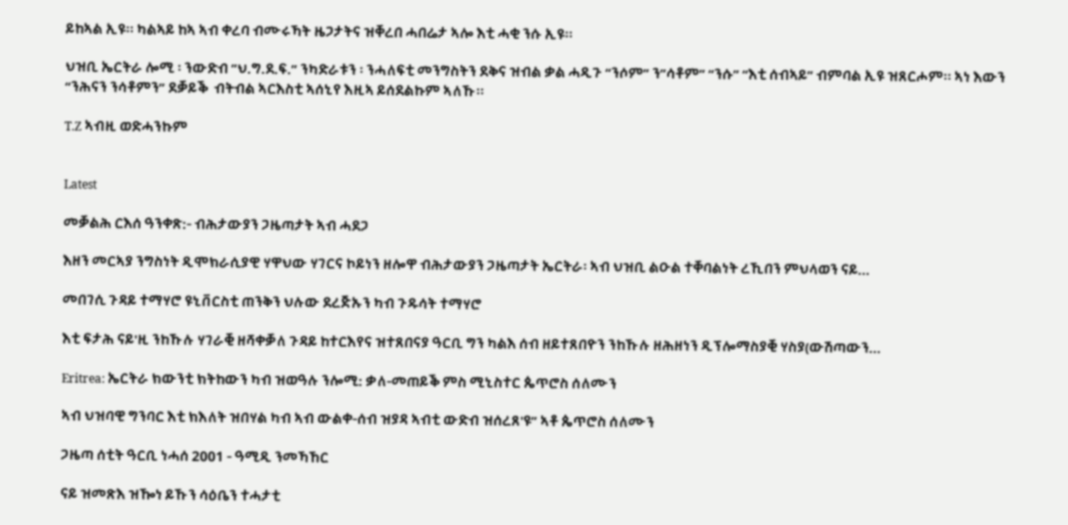ይከኣል ኢዩ፡፡ ካልኣይ ከኣ ኣብ ቀረባ ብሙሩኻት ዜጋታትና ዝቐረበ ሓበሬታ ኣሎ እቲ ሓቂ ንሱ ኢዩ፡፡

ህዝቢ ኤርትራ ሎሚ ፡ ንውድብ ”ህ.ግ.ደ.ፍ.” ንካድራቱን ፡ ንሓለፍቲ መንግስትን ደቅና ዝብል ቃል ሓዲጉ “ንሶም” ን”ሳቶም” “ንሱ” “እቲ ሰብኣይ” ብምባል ኢዩ ዝጸርሖም፡፡ ኣነ እውን “ንሕናን ንሳቶምን” ደቓይቕ  ብትብል ኣርእስቲ ኣሰኒየ እዚኣ ይሰደልኩም ኣለኹ፡፡

T.Z ኣብዚ ወድሓንኩም


Latest

መቓልሕ ርእሰ ዓንቀጽ:- ብሕታውያን ጋዜጣታት ኣብ ሓደጋ

እዘን መርኣያ ንግስነት ዲሞክራሲያዊ ሃዋህው ሃገርና ኮይነን ዘሎዋ ብሕታውያን ጋዜጣታት ኤርትራ፡ ኣብ ህዝቢ ልዑል ተቐባልነት ረኺበን ምህላወን ናይ...

መበገሲ ጉዳይ ተማሃሮ ዩኒቨርስቲ ጠንቅን ህሉው ደረጅኡን ካብ ጉዱሳት ተማሃሮ

እቲ ፍታሕ ናይ'ዚ ንከኹሉ ሃገራቒ ዘሻቀቓለ ጉዳይ ከተርእየና ዝተጸበናያ ዓርቢ ግን ካልእ ሰብ ዘይተጸበዮን ንከኹሉ ዘሕዘነን ዲፕሎማስያቒ ሃስያ(ውሽጣውን...

Eritrea: ኤርትራ ክውንቲ ክትከውን ካብ ዝወዓሉ ንሎሚ: ቃለ-መጠይቕ ምስ ሚኒስተር ጴጥሮስ ሰለሙን

ኣብ ህዝባዊ ግንባር እቲ ክእለት ዝበሃል ካብ ኣብ ውልቀ-ሰብ ዝያዳ ኣብቲ ውድብ ዝሰረጸ'ዩ” ኣቶ ጴጥሮስ ሰለሙን

ጋዜጣ ሰቲት ዓርቢ ነሓሰ 2001 - ዓሚዲ ንመኻኸር

ናይ ዝመጽእ ዝዀነ ይኹን ሳዕቤን ተሓታቲ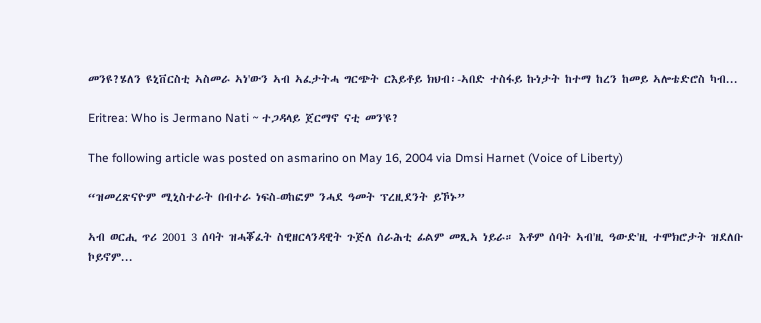መንዩ?ሄለን ዩኒቨርስቲ ኣስመራ ኣነ'ውን ኣብ ኣፈታትሓ ግርጭት ርእይቶይ ክህብ፡-ኣበድ ተስፋይ ኩነታት ከተማ ከረን ከመይ ኣሎቴድሮስ ካብ...

Eritrea: Who is Jermano Nati ~ ተጋዳላይ ጀርማኖ ናቲ መን'ዩ?

The following article was posted on asmarino on May 16, 2004 via Dmsi Harnet (Voice of Liberty)

“ዝመረጽናዮም ሚኒስተራት በብተራ ነፍስ-ወከፎም ንሓደ ዓመት ፕረዚደንት ይኾኑ”

ኣብ ወርሒ ጥሪ 2001 3 ሰባት ዝሓቖፈት ስዊዘርላንዳዊት ጉጅለ ሰራሕቲ ፊልም መጺኣ ነይራ። እቶም ሰባት ኣብ'ዚ ዓውድ'ዚ ተሞክሮታት ዝደለቡ ኮይኖም...